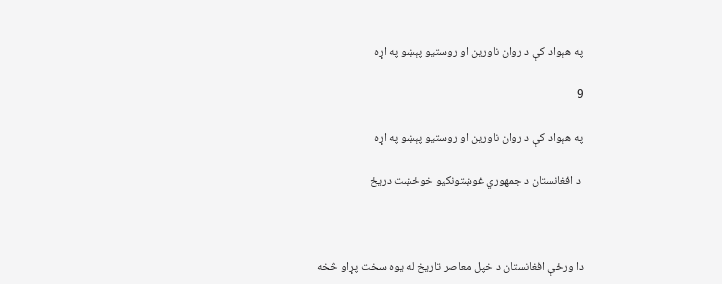په هېواد کې د روان ناورین او روستیو پېښو په اړه

9

په هېواد کې د روان ناورین او روستیو پېښو په اړه

 د افغانستان د جمهوري غوښتونکیو خوځښت دریځ



دا ورځې افغانستان د خپل معاصر تاریخ له یوه سخت پړاو څخه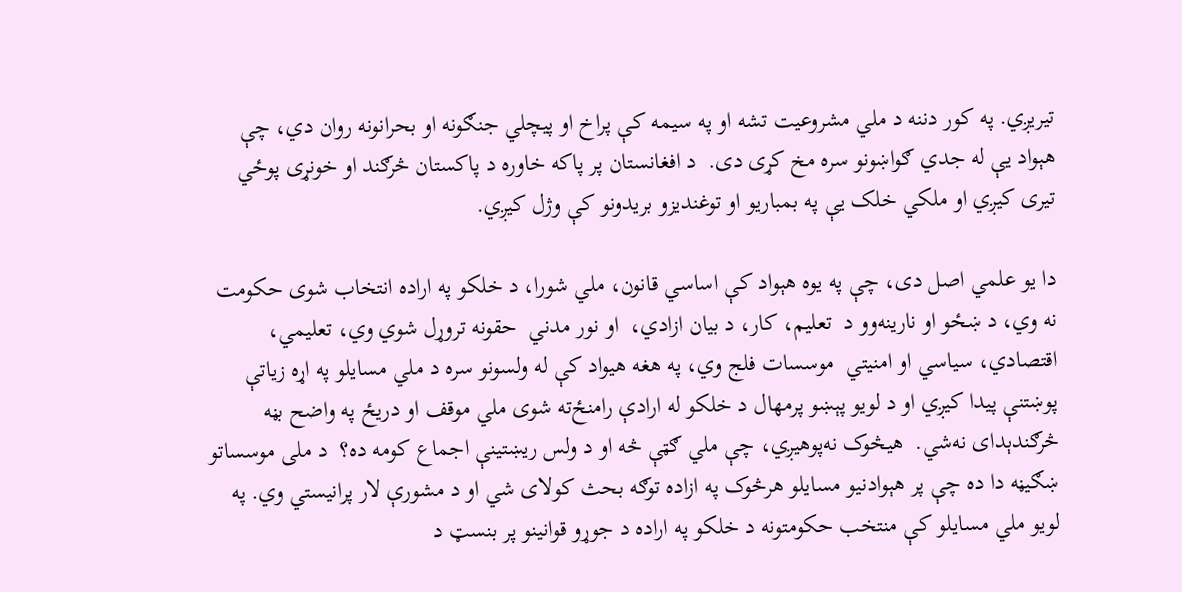تیریږي. په کور دننه د ملي مشروعیت تشه او په سیمه کې پراخ او پيچلي جنګونه او بحرانونه روان دي، چې هېواد یې له جدي ګواښونو سره مخ کړی دی.  د افغانستان پر پاکه خاوره د پاکستان څرګند او خونړی پوځي تیری کیږي او ملکي خلک یې په بمباریو او توغندیزو بریدونو کې وژل کیږي.

دا یو علمي اصل دی، چې په یوه هېواد کې اساسي قانون، ملي شورا، د خلکو په اراده انتخاب شوی حکومت نه وي، د ښځو او نارینه‌وو د  تعلیم، کار، د بیان ازادي،  او نور مدني  حقونه تروړل شوي وي، تعلیمي، اقتصادي، سیاسي او امنیتي  موسسات فلج وي، په هغه هیواد کې له ولسونو سره د ملي مسایلو په اړه زیاتې پوښتنې پیدا کیږي او د لویو پېښو پرمهال د خلکو له ارادې رامنځ‌ته شوی ملي موقف او دریځ په واضح بڼه څرګندېدای نه‌شي.  هیڅوک نه‌پوهیږي، چې ملي ګټې څه او د ولس ریښتینې اجماع کومه ده؟  د ملی موسساتو ښګیڼه دا ده چې پر هېوادنیو مسایلو هرڅوک په ازاده توګه بحث کولای شي او د مشورې لار پرانیستي وي. په لویو ملي مسایلو کې منتخب حکومتونه د خلکو په اراده د جوړو قوانینو پر بنسټ د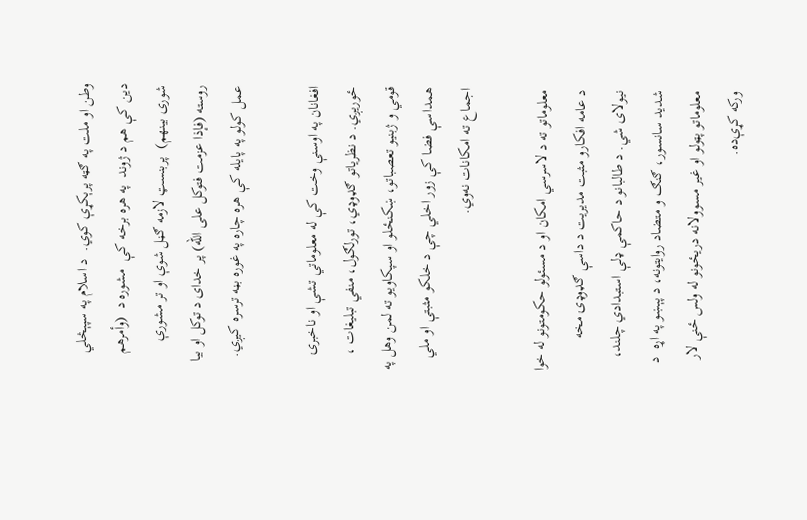وطن او ملت په ګټه پرېکړې کوي.  د اسلام په سپېڅلي دین کې هم د ژوند  په هره برخه کې  مشوره د  (وأمرهم شورى بينهم)  پربنسټ لازمه ګڼل شوې او تر مشورې روسته (فإذا عزمت فتوكل على الله) پر خدای د توکل او بیا عمل کولو په پایله کې هره چاره په غوره بڼه ترسره کیږي.

افغانان په اوسنې وخت کې له معلوماتي تشې او ناخبرۍ ځوریږي. د نظریاتو ګډوډي، تورلګول، منفي تبلیغات ، قومي و ژبنیو تعصباتو، ښکنځلو او سپکاویو ته لمن وهل په همداسې فضا کې زور اخلي چې د خلکو مثبتې او ملي اجماع ته امکانات نه‌وي.

معلوماتو ته د لاسرسي امکان او د مسئولو حکومتونو له خوا د عامه افکارو مثبت مدیریت د داسې ګډوډۍ مخه نیولای شي. د طالبانو د حاکمې ډلې استبدادي چلند،  شدید سانسور، ګنګ و متضاد روایتونه، د پېښو په اړه  د معلوماتو پټولو او غیر مسوولانه دریځونو له ولس ځنې لار ورکه کړې‌ده.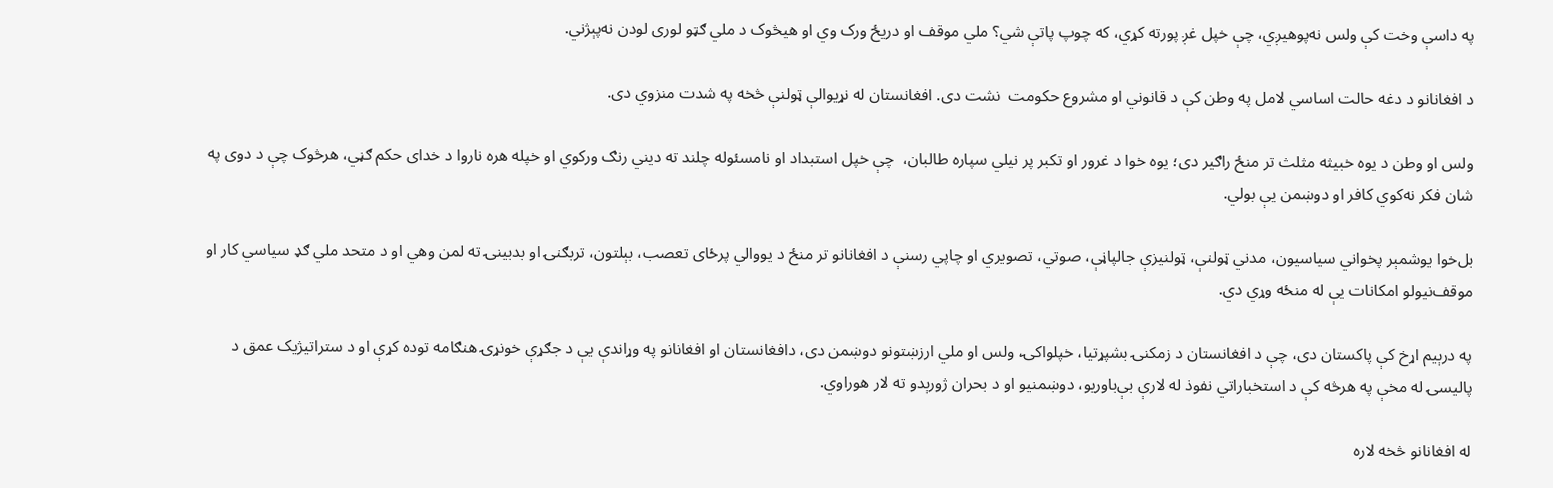په داسې وخت کې ولس نه‌پوهیږي، چې خپل غږ پورته کړي، که چوپ پاتې شي؟ ملي موقف او دریځ ورک وي او هیڅوک د ملي ګټو لوری لودن نه‌پېژني.

د افغانانو د دغه حالت اساسي لامل په وطن کې د قانوني او مشروع حکومت  نشت دی. افغانستان له نړیوالې ټولنې څخه په شدت منزوي دی.

ولس او وطن د یوه خبیثه مثلث تر منځ راګیر دی؛ یوه خوا د غرور او تکبر پر نیلي سپاره طالبان،  چې خپل استبداد او نامسئوله چلند ته دیني رنګ ورکوي او خپله هره ناروا د خدای حکم ګڼي، هرڅوک چې د دوی په شان فکر نه‌کوي کافر او دوښمن یې بولي.

بل‌خوا یو‌شمېر پخواني سیاسیون، مدني ټولنې، ټولنیزې جالپاڼې، صوتي، تصویري او چاپي رسنې د افغانانو تر منځ د یووالي پرځای تعصب، بېلتون، تربګنۍ او بدبینۍ ته لمن وهي او د متحد ملي ګډ سیاسي کار او موقف‌نیولو امکانات یې له منځه وړي دي.

په درېیم اړخ کې پاکستان دی، چې د افغانستان د زمکنۍ بشپړتیا، خپلواکۍ، ولس او ملي ارزښتونو دوښمن دی، دافغانستان او افغانانو په وړاندې یې د جګړې خونړۍ هنګامه توده کړې او د ستراتيژيک عمق د پالیسۍ له مخې په هرڅه کې د استخباراتي نفوذ له لارې بې‌باوریو، دوښمنیو او د بحران ژورېدو ته لار هوراوي.

له افغانانو څخه لاره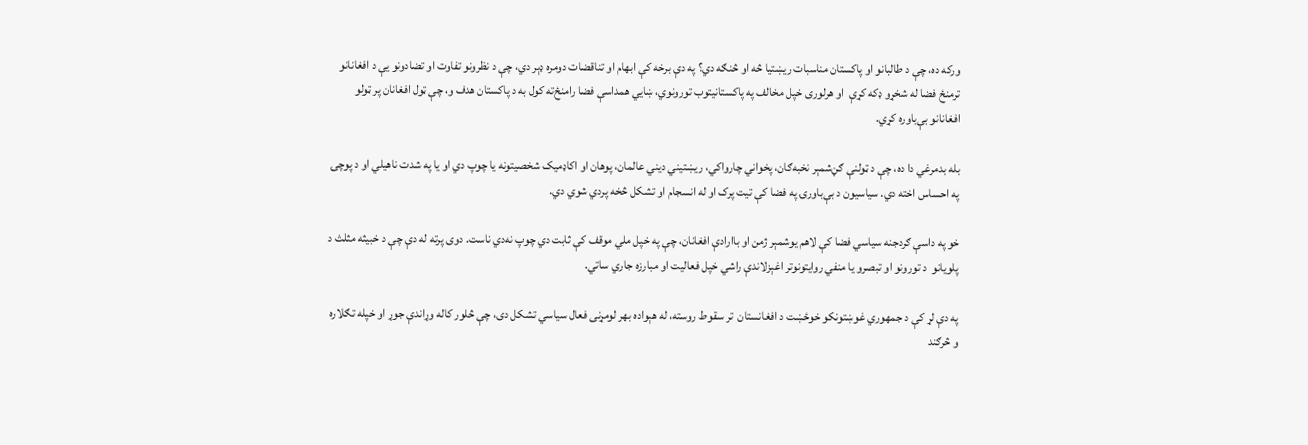ورکه ده، چې د طالبانو او پاکستان مناسبات ریښتیا څه او څنګه دي؟ په دې برخه کې ابهام او تناقضات دومره ډېر دي، چې د نظرونو تفاوت او تضادونو یې د افغانانو ترمنځ فضا له شخړو ډکه کړې  او هرلوری خپل مخالف په پاکستانیتوب تورونوي، ښايي همداسې فضا رامنځ‌ته کول به د پاکستان هدف و، چې ټول افغانان پر ټولو افغانانو بې‌باوره کړي.

بله بدمرغي دا ده، چې د ټولنې ګڼ‌شمېر نخبه‌ګان، پخواني چارواکي، ریښتیني دیني عالمان، پوهان او اکاډمیک شخصیتونه یا چوپ دي او یا په شدت ناهیلي او د پوچۍ په احساس اخته دي. سیاسیون د بې‌باورۍ په فضا کې تیت پرک او له انسجام او تشکل څخه پردي شوي دي.

خو په داسې ګردجنه سیاسي فضا کې لاهم یوشمېر ژمن او باارادې افغانان، چې په خپل ملي موقف کې ثابت دي چوپ نه‌دي ناست. دوی پرته له دې چې د خبیثه مثلث د پلویانو  د تورونو او تبصرو یا منفي روایتونوتر اغېزلاندې راشي خپل فعالیت او مبارزه جاري ساتي.

په دې لړ کې د جمهوري غوښتونکو خوځښت د افغانستان  تر سقوط روسته، له هېواده بهر لومړنی فعال سیاسي تشکل دی، چې څلور کاله وړاندې جوړ او خپله تګلاره و څرګند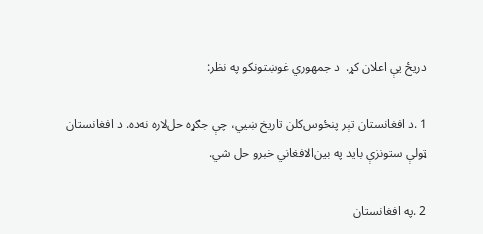دریځ یې اعلان کړ.  د جمهوري غوښتونکو په نظر:

1 .د افغانستان تېر پنځوس‌کلن تاریخ ښيي، چې جګړه حل‌لاره نه‌ده. د افغانستان ټولې ستونزې باید په بین‌الافغاني خبرو حل شي.

2 .په افغانستان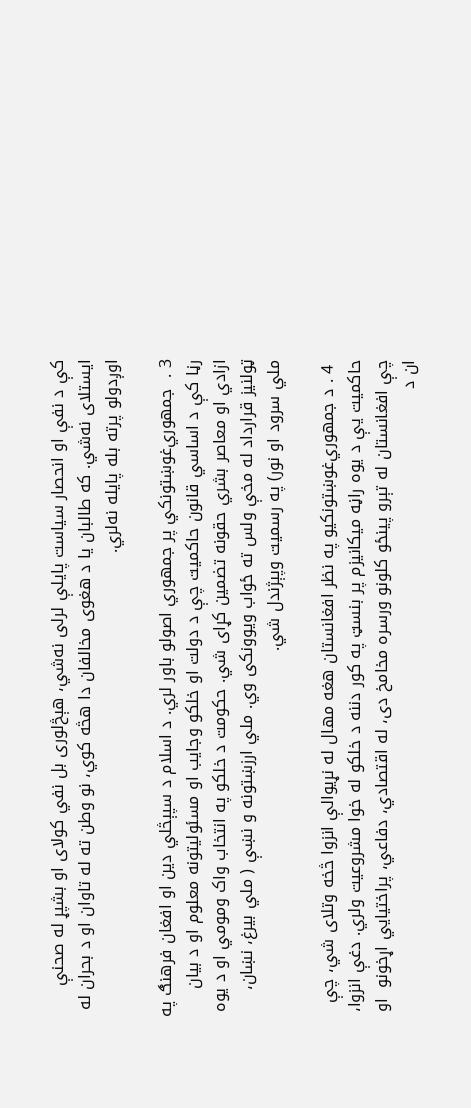کې د نفې او انحصار سیاست پایلې لرلی نه‌شي، هېڅ‌لوری بل نفي کولای او بشپړ له صحنې ایستلای نه‌شي. که طالبان یا د هغوی مخالفان دا هڅه کوي، نو وطن ته له تاوان او د بحران له اوږدولو پرته بله پایله نه‌لري.

3 .  جمهوري‌غوښتونکي پر جمهوري اصولو باور لري. د اسلام د سپېڅلي دین او افغان فرهنګ په رڼا کې د اساسي قانون حاکمیت چې د دولت او خلکو وجایب او مسئولیتونه معلوم او د بیان ازادي او معاصر بشري حقونه تضمین کړای شي. حکومت د خلکو په انتخاب واک ومومي او د یوه ټولنیز قرارداد له مخې ولس ته ځواب ویوونکی وي. ملي ارزښتونه و نښې ( ملي بیرغ، نښان، ملي سرود او نور) په رسمیت وپېژندل شي.

 4 . د جمهوري‌غوښتونکیو په نظر افغانستان هغه مهال له نړیوالې انزوا څخه وتلای شي، چې حاکمیت یې د یوه راڼه میکانیزم پر بنسټ په کور دننه د خلکو له خوا مشروعیت ولري. دغې انزوا، چې افغانستان له تېرو پینځو کلونو ورسره مخامخ دی، له اقتصادي، دفاعي، پراختیايي اړخونو  او ان د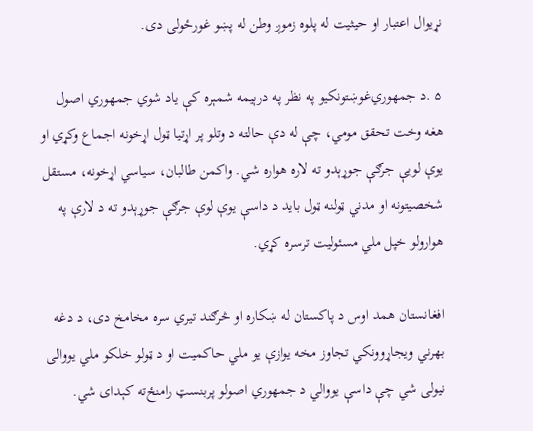نړیوال اعتبار او حیثیت له پلوه زموږ وطن له پښو غورځولی دی.

۵ .د جمهوري‌غوښتونکیو په نظر په درېیمه شمېره کې یاد شوي جمهوري اصول هغه وخت تحقق مومي، چې له دې حالته د وتلو پر اړتیا ټول اړخونه اجماع وکړي او یوې لویې جرګې جوړېدو ته لاره هواره شي. واکمن طالبان، سیاسي اړخونه، مستقل شخصیتونه او مدني ټولنه ټول باید د داسې یوې لوې جرګې جوړېدو ته د لارې په هوارولو خپل ملي مسئولیت ترسره کړي.

افغانستان همد اوس د پاکستان له ښکاره او څرګند تیري سره مخامخ دی، د دغه بهرني ویجاړوونکي تجاوز مخه یوازې یو ملي حاکمیت او د ټولو خلکو ملي یووالی نیولی شي چې داسې یووالي د جمهوري اصولو پربنسټ رامنځ‌ته کېدای شي.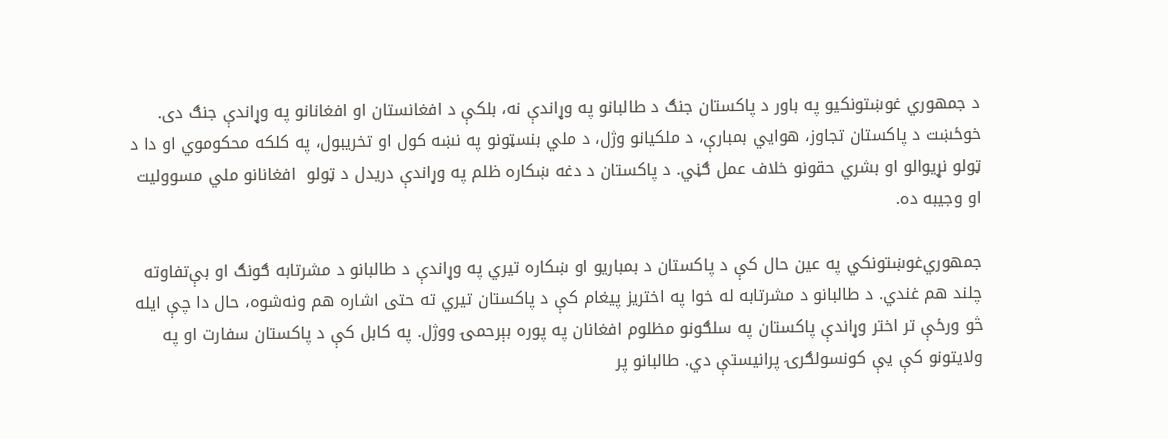د جمهوري غوښتونکیو په باور د پاکستان جنګ د طالبانو په وړاندې نه، بلکې د افغانستان او افغانانو په وړاندې جنګ دی.  خوځښت د پاکستان تجاوز، هوایي بمبارې، د ملکيانو وژل، د ملي بنسټونو په نښه کول او تخریبول، په کلکه محکوموي او دا د ټولو نړیوالو او بشري حقونو خلاف عمل ګڼي. د پاکستان د دغه ښکاره ظلم په وړاندې دریدل د ټولو  افغانانو ملي مسوولیت او وجیبه ده.

جمهوري‌غوښتونکي په عین حال کې د پاکستان د بمباریو او ښکاره تیري په وړاندې د طالبانو د مشرتابه ګونګ او بې‌تفاوته چلند هم غندي. د طالبانو د مشرتابه له خوا په اختریز پیغام کې د پاکستان تیري ته حتی اشاره هم ونه‌شوه، حال دا چې ایله څو ورځې تر اختر وړاندې پاکستان په سلګونو مظلوم افغانان په پوره بېرحمۍ ووژل. په کابل کې د پاکستان سفارت او په ولایتونو کې یې کونسولګرۍ پرانیستې دي. طالبانو پر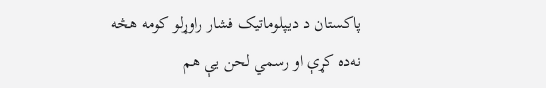پاکستان د دیپلوماتیک فشار راوړلو کومه هڅه نه‌ده کړې او رسمي لحن یې هم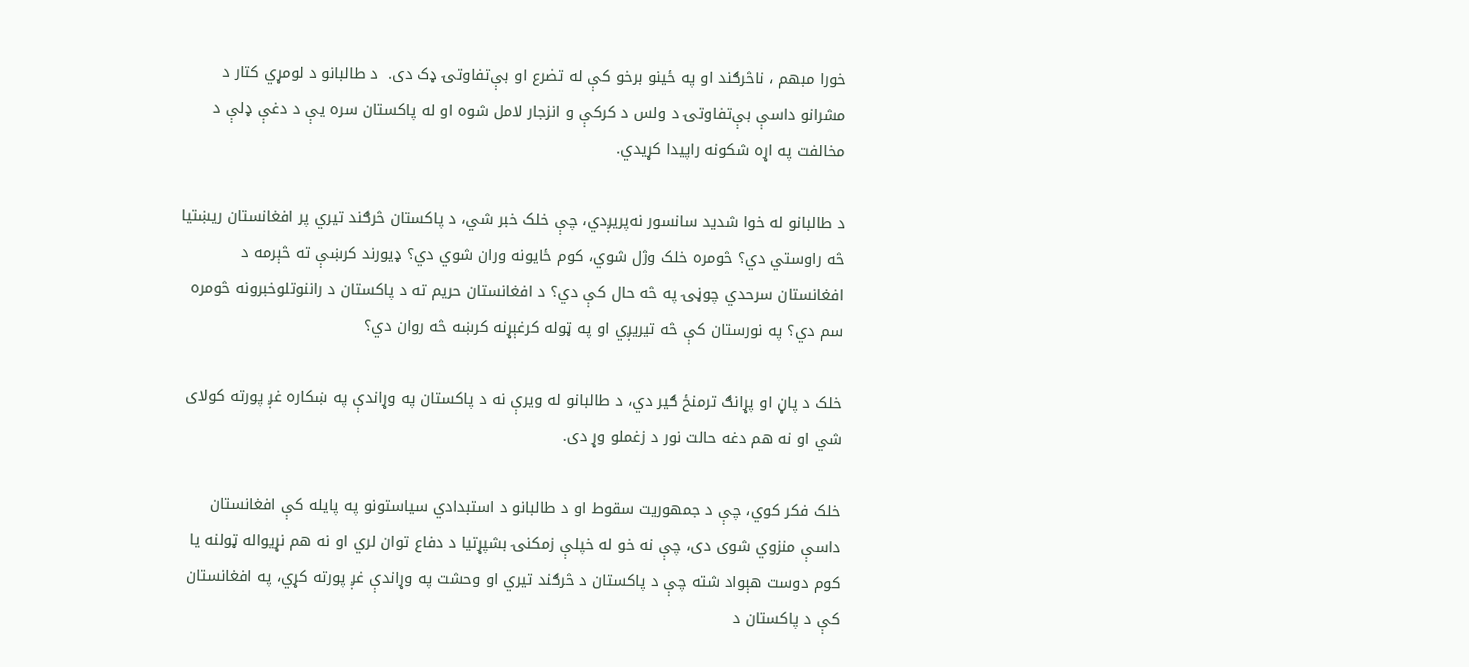خورا مبهم ، ناڅرګند او په ځینو برخو کې له تضرع او بې‌تفاوتۍ ډک دی.  د طالبانو د لومړي کتار د مشرانو داسې بې‌تفاوتۍ د ولس د کرکې و انزجار لامل شوه او له پاکستان سره یې د دغې ډلې د مخالفت په اړه شکونه راپیدا کړیدي.

د طالبانو له خوا شدید سانسور نه‌پریږدي، چې خلک خبر شي، د پاکستان څرګند تیري پر افغانستان ریښتیا څه راوستي دي؟ څومره خلک وژل شوي، کوم ځایونه وران شوي دي؟ ډیورند کرښې ته څېرمه د افغانستان سرحدي چوڼۍ په څه حال کې دي؟ د افغانستان حریم ته د پاکستان د راننوتلوخبرونه څومره سم دي؟ په نورستان کې څه تیريږي او په ټوله کرغېړنه کرښه څه روان دي؟

خلک د پاڼ او پړانګ ترمنځ ګیر دي، د طالبانو له ویرې نه د پاکستان په وړاندې په ښکاره غږ پورته کولای شي او نه هم دغه حالت نور د زغملو وړ دی.

خلک فکر کوي، چې د جمهوریت سقوط او د طالبانو د استبدادي سیاستونو په پایله کې افغانستان داسې منزوي شوی دی، چې نه خو له خپلې زمکنۍ بشپړتیا د دفاع توان لري او نه هم نړیواله ټولنه یا کوم دوست هېواد شته چې د پاکستان د څرګند تیري او وحشت په وړاندې غږ پورته کړي، په افغانستان کې د پاکستان د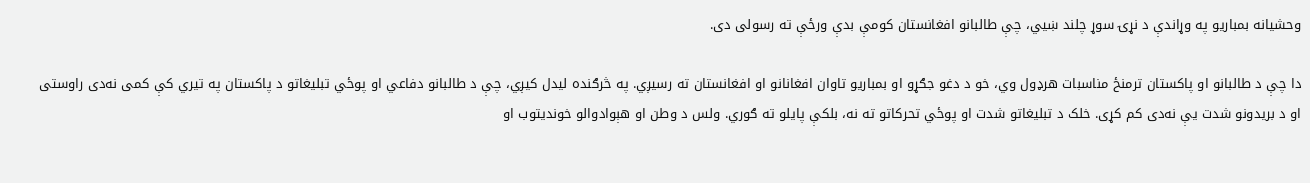وحشیانه بمباریو په وړاندې د نړۍ سوړ چلند ښيي، چې طالبانو افغانستان کومې بدې ورځې ته رسولی دی.

دا چې د طالبانو او پاکستان ترمنځ مناسبات هرډول وي، خو د دغو جګړو او بمباریو تاوان افغانانو او افغانستان ته رسیږي. په څرګنده لیدل کیږي، چې د طالبانو دفاعي او پوځي تبلیغاتو د پاکستان په تیري کې کمی نه‌دی راوستی او د بریدونو شدت یې نه‌دی کم کړی. خلک د تبلیغاتو شدت او پوځي تحرکاتو ته نه، بلکې پایلو ته ګوري. ولس د وطن او هېوادوالو خوندیتوب او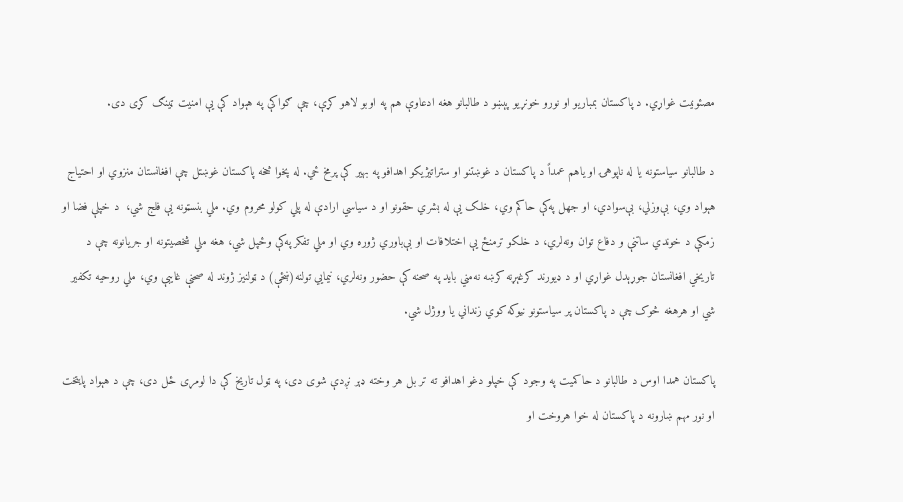مصئونیت غواړي. د پاکستان بمباریو او نورو خونړیو پېښو د طالبانو هغه ادعاوې هم په اوبو لاهو کړې، چې ګواکې په هېواد کې یې امنیت ټينګ کړی دی.

د طالبانو سیاستونه یا له ناپوهۍ او یاهم عمداً د پاکستان د غوښتنو او ستراتيژیکو اهدافو په بهیر کې پرمخ ځي. له پخوا څخه پاکستان غوښتل چې افغانستان منزوي او احتیاج هېواد وي، بې‌وزلي، بې‌سوادي، او جهل په‌کې حاکم وي، خلک یې له بشري حقونو او د سیاسي ارادې له پلي کولو محروم وي. ملي بنسټونه یې فلج شي،  د خپلې فضا او زمکې د خوندي ساتنې و دفاع توان و‌نه‌لري، د خلکو ترمنځ یې اختلافات او بې‌باوري ژوره وي او ملي تفکر په‌کې وځپل شي، هغه ملي شخصیتونه او جریانونه چې د تاریخي افغانستان جوړېدل غواړي او د ډیورند کرغېړنه کرښه نه‌مني باید په صحنه کې حضور ونه‌لري، نیمايي تولنه(ښځې) د ټولنیز ژوند له صحنې غایبې وي، ملي روحیه تکفیر شي او هرهغه څوک چې د پاکستان پر سیاستونو نیوکه کوي زنداني یا ووژل شي.

پاکستان همدا اوس د طالبانو د حاکمیت په وجود کې خپلو دغو اهدافو ته تر بل هر وخته ډېر نږدې شوی دی، په ټول تاریخ کې دا لومړی ځل دی، چې د هېواد پایتخت او نور مهم ښارونه د پاکستان له خوا هروخت او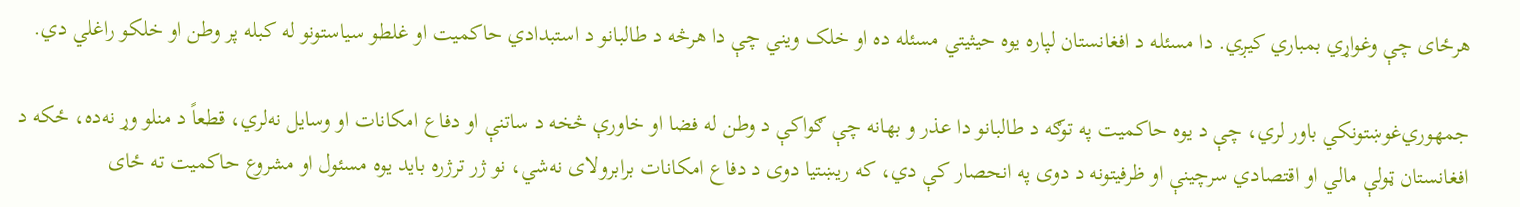هرځای چې وغواړي بمباري کیږي. دا مسئله د افغانستان لپاره یوه حیثیتي مسئله ده او خلک ویني چې دا هرڅه د طالبانو د استبدادي حاکمیت او غلطو سیاستونو له کبله پر وطن او خلکو راغلي دي.

جمهوري‌غوښتونکي باور لري، چې د یوه حاکمیت په توګه د طالبانو دا عذر و بهانه چې ګواکې د وطن له فضا او خاورې څخه د ساتنې او دفاع امکانات او وسایل نه‌لري، قطعاً د منلو وړ نه‌ده، ځکه د افغانستان ټولې مالي او اقتصادي سرچینې او ظرفیتونه د دوی په انحصار کې دي، که ریښتیا دوی د دفاع امکانات برابرولای نه‌شي، نو ژر ترژره باید یوه مسئول او مشروع حاکمیت ته ځای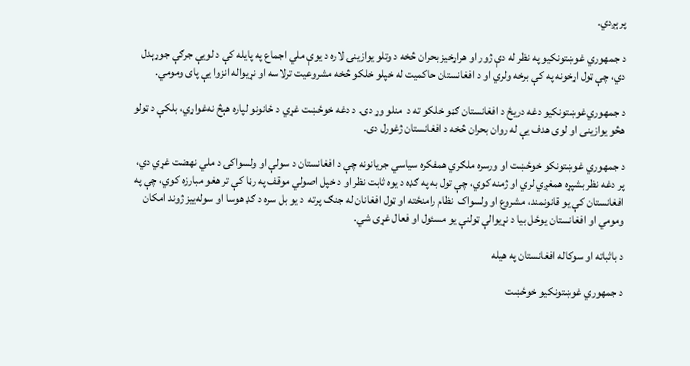پرېږدي.

د جمهوري غوښتونکیو په نظر له دې ژور او هراړخیز بحران څخه د وتلو یوازینۍ لاره د یوې ملي اجماع په پایله کې د لویې جرګې جوړېدل دي، چې ټول اړخونه په کې برخه ولري او د افغانستان حاکمیت له خپلو خلکو څخه مشروعیت ترلاسه او نړیواله انزوا یې پای ومومي.

د جمهوري‌غوښتونکیو دغه دریځ د افغانستان ګڼو خلکو ته د  منلو وړ دی. د دغه خوځښت غړي د ځانونو لپاره هېڅ نه‌غواړي، بلکې د ټولو هڅو یوازینی او لوی هدف یې له روان بحران څخه د افغانستان ژغورل دی.

د جمهوري غوښتونکو خوځښت او ورسره ملګري همفکره سیاسي جریانونه چې د افغانستان د سولې او ولسواکۍ د ملي نهضت غړي دي،  پر دغه نظر بشپړه همغږي لري او ژمنه کوي، چې تول به په ګډه د یوه ثابت نظر او د خپل اصولي موقف په رڼا کې تر هغو مبارزه کوي، چې په افغانستان کې یو قانونمند، مشروع او ولسواک  نظام رامنځته او ټول افغانان له جنګ پرته  د یو بل سره د ګډ هوسا او سوله‌ییز ژوند امکان ومومي او افغانستان یوځل بیا د نړیوالې ټولنې یو مسئول او فعال غړی شي.

د باثباته او سوکاله افغانستان په هیله

د جمهوري غوښتونکیو خوځښت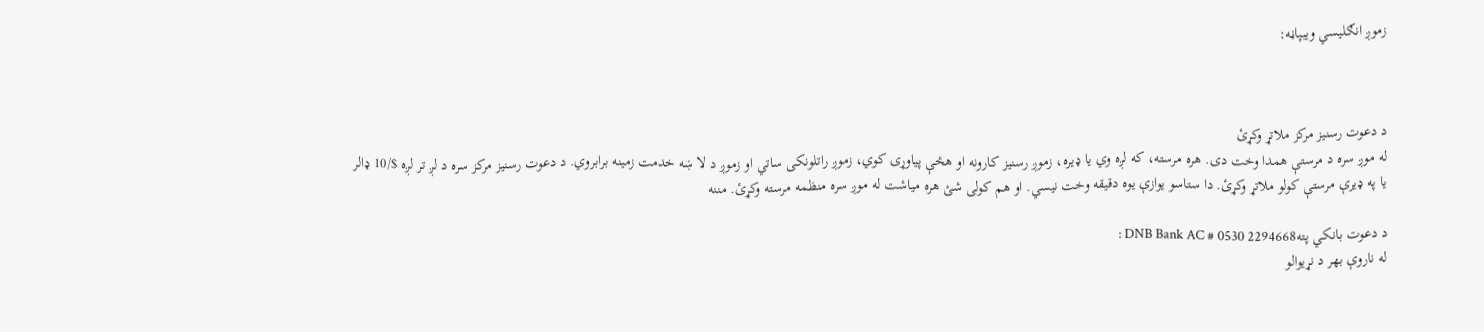زموږ انګلیسي ویبپاڼه:



د دعوت رسنیز مرکز ملاتړ وکړئ
له موږ سره د مرستې همدا وخت دی. هره مرسته، که لږه وي یا ډیره، زموږ رسنیز کارونه او هڅې پیاوړی کوي، زموږ راتلونکی ساتي او زموږ د لا ښه خدمت زمینه برابروي. د دعوت رسنیز مرکز سره د لږ تر لږه $/10 ډالر یا په ډیرې مرستې کولو ملاتړ وکړئ. دا ستاسو یوازې یوه دقیقه وخت نیسي. او هم کولی شئ هره میاشت له موږ سره منظمه مرسته وکړئ. مننه

د دعوت بانکي پتهDNB Bank AC # 0530 2294668 :
له ناروې بهر د نړیوالو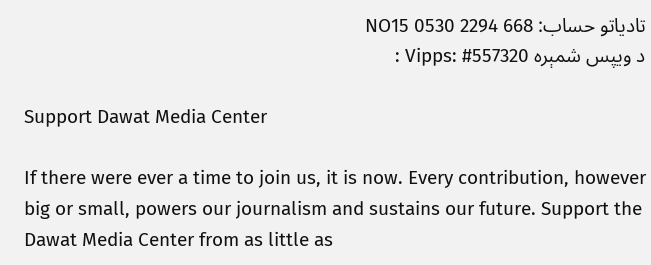تادیاتو حساب: NO15 0530 2294 668
د ویپس شمېره Vipps: #557320 :

Support Dawat Media Center

If there were ever a time to join us, it is now. Every contribution, however big or small, powers our journalism and sustains our future. Support the Dawat Media Center from as little as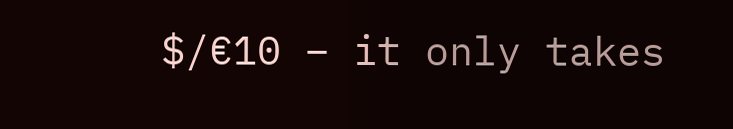$/€10 – it only takes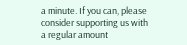a minute. If you can, please consider supporting us with a regular amount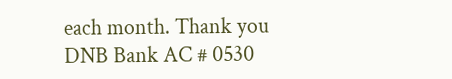each month. Thank you
DNB Bank AC # 0530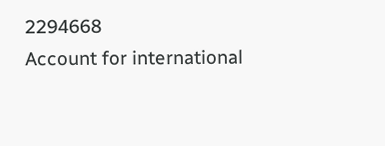2294668
Account for international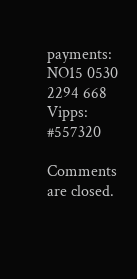payments: NO15 0530 2294 668
Vipps: #557320

Comments are closed.